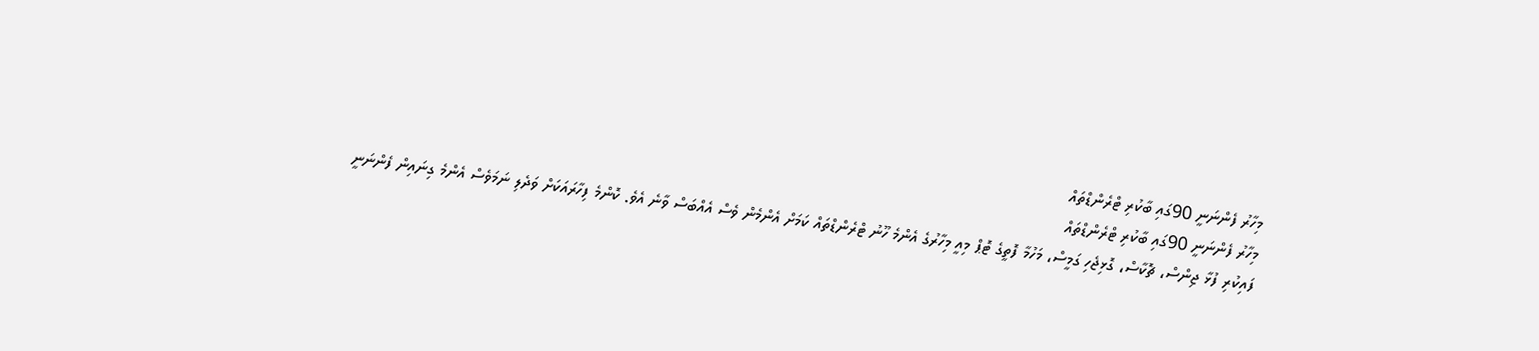މިހާރު ފެންނަނީ 90ގައި ބާކުރި ޓްރެންޑްތައް
މިހާރު ފެންނަނީ 90ގައި ބާކުރި ޓްރެންޑްތައް
ފައިކުރި ފުޅާ ޖިންސް، ޗޮކާސް، ގޮޅިޖެހި ގަމީސް، މަހުމާ ފޮތީގެ ޓޮޕް މިއީ މިހާރުގެ އެންމެ ހޫނު ޓްރެންޑްތައް ކަމަށް އެންމެން ވެސް އެއްބަސް ވާނެ އެވެ. ކޮންމެ ފިހާރައަކަށް ވަދެލި ނަމަވެސް އެންމެ ގިނައިން ފެންނަނީ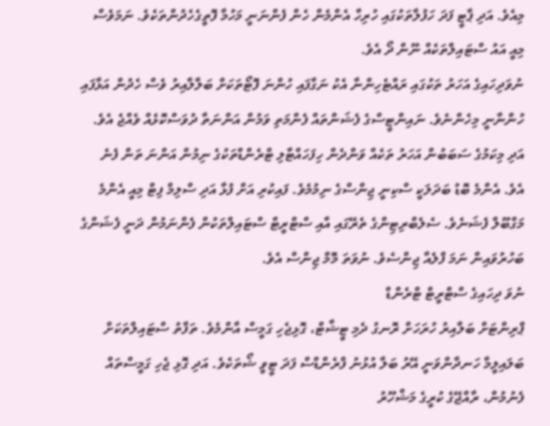މިއެވެ. އަދި ޕާޓީ ފަދަ ހަފުލާތަކުގައި ހުރިހާ އެންމެން ހެން ފެންނަނީ މަހުމާ ފޮތީގެހެދުންތަކެވެ. ނަމަވެސް މިއީ އައު ސްޓައިލްތަކެއް ނޫން ދޯ އެވެ.
ނުވަދިހައިގެ އަހަރު ތަކުގައި ރައްޓެހިންނާ އެކު ނަގާފައި ހުންނަ ފޮޓޯތަކަށް ބަލާލާއިރު ވެސް ހެދުން އަޅާފައި ހުންނާނީ މިހެންނެވެ. ނައިންޓީސްގެ ފެޝަންތައް ފެންމަތި ވަމުން އަންނަތާ ދުވަސްކޮޅެއް ވެއްޖެ އެވެ. އަދި މިކަމުގެ ސަބަބުން އަހަރު ތަކެއް ވަންދެން ހިފަހައްޓާލި ޓްރެންޑްތަކުގެ ނިމުން އަންނަ ތަން ފެނެ އެވެ. އެންމެ ބޮޑު ބަދަލަކީ ސްކިނީ ޖިންސްގެ ނިމުމެވެ. ފައިކުރި އަށް ފުޅާ އަދި ސްލިމް ފިޓް މިއީ އެންމެ މަގްބޫލް ފެޝަނެވެ. ސެލެބްރިޓިންގެ ތެރޭގައި އާއި ސްޓްރީޓް ސްޓައިލްތަކުން ފެންނަމުން ދަނީ ފެޝަންގެ ބަހުރުވައިން ނަމަ ފްލެއާ ޖިންސެވެ. ނުވަތަ މޮމް ޖިންސް އެވެ.
ނުވަ ދިހައިގެ ސްޓްރީޓް ޓްރެންޑް
ޕްރިންޓަށް ބަލާއިރު ހުރަހަށް ރޮނގު ދެމި ޓީޝާޓް، ގޮޅިޖެހި ގަމީސް އާންމެވެ. ތަފާތު ސްޓައިލްތަކަށް ބަލައިލީމާ ހަނދާންވަނީ އޭރު ބަލާ އުޅުނު ފްރެންޑްސް ފަދަ ޓީވީ ޝޯތަކެވެ. އަދި ގޮޅި ޖެހި ގަމީސްތައް ފެނުމުން، ރާއްޖޭގެ ކުރީގެ މަޝްހޫރު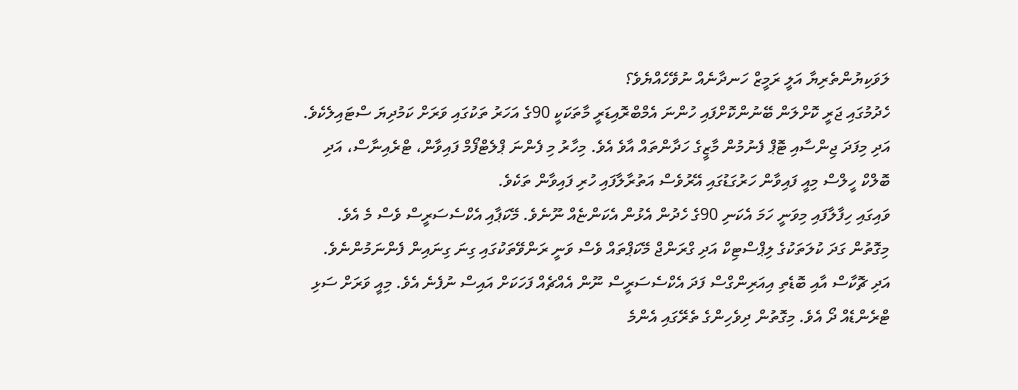ލަވަކިޔުންތެރިޔާ އަލީ ރަމީޒް ހަނދާނެއް ނުވޭހެއްޔެވެ؟
ހެދުމުގައި ޖަރީ ކޮށްލަން ބޭނުންކޮށްފައި ހުންނަ އެމްބްރޮއިޑަރީ މާތަކަކީ 90ގެ އަހަރު ތަކުގައި ވަރަށް ކަމުދިޔަ ސްޓައިލެކެވެ. އަދި މިފަދަ ޖިންސާއި ޓޮޕް ފެނުމުން މާޒީގެ ހަދާންތައް އާވެ އެވެ. މިހާރު މި ފެންނަ ޕްލެޓްފޯމް ފައިވާން، ޓްރެއިނާސް، އަދި ބޮލްކް ހީލްސް މިއީ ފައިވާން ހަރުގަޑުގައި އޭރުވެސް އަތުރާލާފައި ހުރި ފައިވާން ތަކެވެ.
ވައިގައި ހިފާލާފައި މިވަނީ ހަމަ އެކަނި 90ގެ ހެދުން އެޅުން އެކަންޏެއް ނޫނެވެ. މޭކަޕާއި އެކްސެސަރީސް ވެސް މެ އެވެ. މިގޮތުން ގަދަ ކުލަތަކުގެ ލިޕްސްޓިކް އަދި ގްރަންޖް މޭކަޕްތައް ވެސް ވަނީ ރަންވޭތަކުގައި ގިނަ ގިނައިން ފެންނަމުންނެވެ. އަދި ޗޮކާސް އާއި ބޮޑެތި އިއަރިންގްސް ފަދަ އެކްސެސަރީސް ނޫން އެއްޗެއް ފަހަކަށް އައިސް ނުފެނެ އެވެ. މިއީ ވަރަށް ސަޅި ޓްރެންޑެއް ދޯ އެވެ. މިގޮތުން ދިވެހިންގެ ތެރޭގައި އެންމެ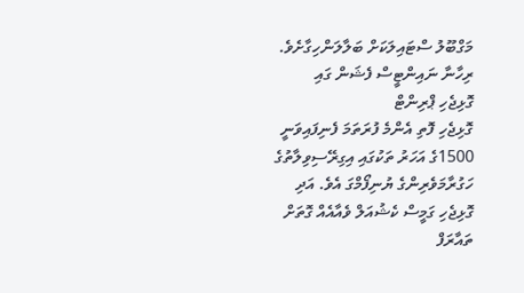މަގްބޫލު ސްޓައިލަކަށް ބަލާލަންހިގާށެވެ.
ރިހާނާ ނައިންޓީސް ފެޝަން ގައި
ގޮޅިޖެހި ޕްރިންޓް
ގޮޅިޖެހި ފޮތި އެންމެ ފުރަތަމަ ފެނިފައިވަނީ 1500ގެ އަހަރު ތަކުގައި އިގިރޭސިވިލާތުގެ ހަގުރާމަވެރިންގެ ޔުނިފޯމްގަ އެވެ. އަދި ގޮޅިޖެހި ގަމީސް ކެޝުއަލް ވެއާއެއް ގޮތަށް ތައާރަފް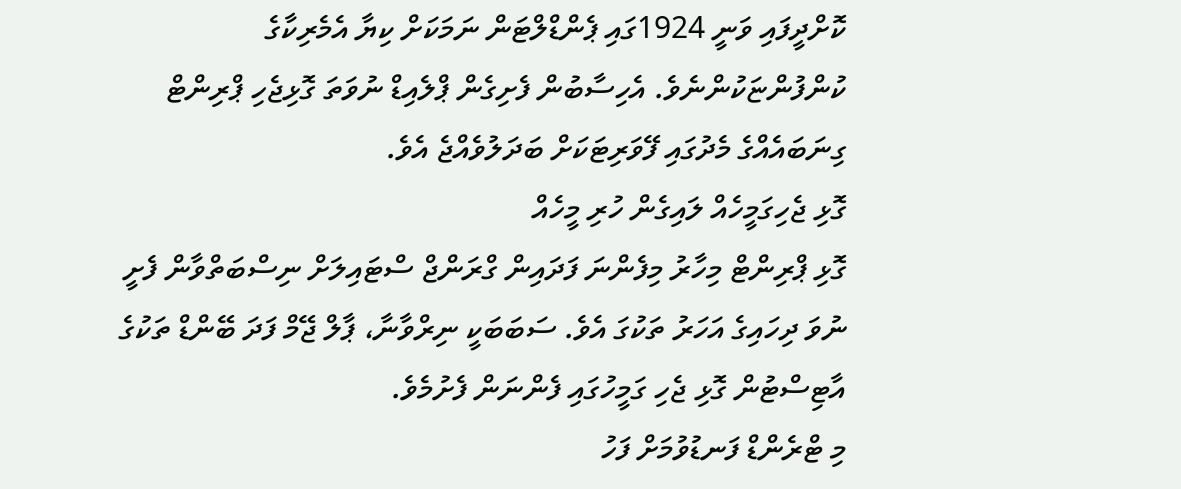ކޮށްދީފައި ވަނީ 1924ގައި ޕެންޑްލްޓަން ނަމަކަށް ކިޔާ އެމެރިކާގެ ކުންފުންޏަކުންނެވެ. އެހިސާބުން ފެށިގެން ޕްލެއިޑް ނުވަތަ ގޮޅިޖެހި ޕްރިންޓް ގިނަބައެއްގެ މެދުގައި ފޭވަރިޓަކަށް ބަދަލުވެއްޖެ އެވެ.
ގޮޅި ޖެހިގަމީހެއް ލައިގެން ހުރި މީހެއް
ގޮޅި ޕްރިންޓް މިހާރު މިފެންނަ ފަދައިން ގްރަންޖް ސްޓައިލަށް ނިސްބަތްވާން ފެށީ ނުވަ ދިހައިގެ އަހަރު ތަކުގަ އެވެ. ސަބަބަކީ ނިރްވާނާ، ޕާލް ޖޭމް ފަދަ ބޭންޑް ތަކުގެ އާޓިސްޓުން ގޮޅި ޖެހި ގަމީހުގައި ފެންނަން ފެށުމެވެ.
މި ޓްރެންޑް ފަނޑުވުމަށް ފަހު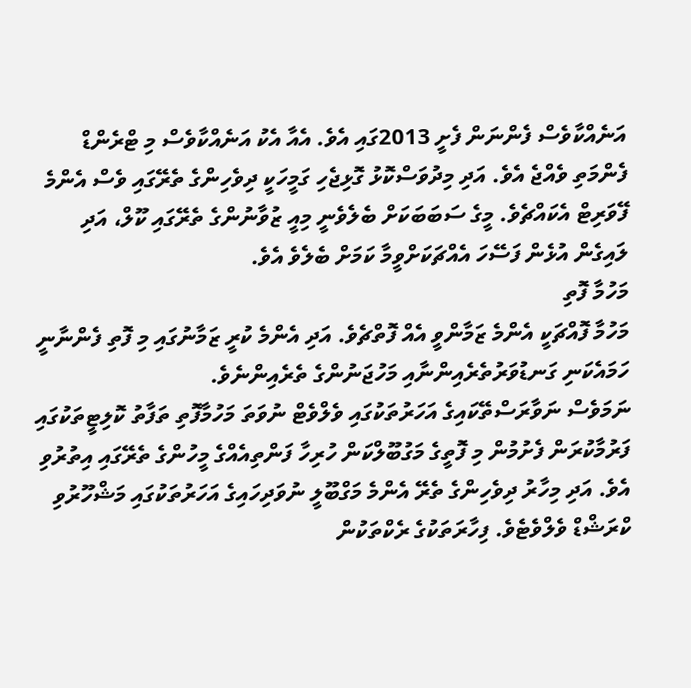އަނެއްކާވެސް ފެންނަން ފެށީ 2013ގައި އެވެ. އެއާ އެކު އަނެއްކާވެސް މި ޓްރެންޑް ފެންމަތި ވެއްޖެ އެވެ. އަދި މިދުވަސްކޮޅު ގޮޅިޖެހި ގަމީހަކީ ދިވެހިންގެ ތެރޭގައި ވެސް އެންމެ ފޭވަރިޓް އެކައްޗެވެ. މީގެ ސަބަބަކަށް ބެލެވެނީ މިއީ ޒުވާނުންގެ ތެރޭގައި ކޫލް، އަދި ލައިގެން އުޅެން ފަސޭހަ އެއްޗަކަށްވީމާ ކަމަށް ބެލެވެ އެވެ.
މަހުމާ ފޮތި
މަހުމާ ފޮއްޗަކީ އެންމެ ޒަމާންވީ އެއް ފޮތްޗެވެ. އަދި އެންމެ ކުރީ ޒަމާނުގައި މި ފޮތި ފެންނާނީ ހަމައެކަނި ގަނޑުވަރުތެރެއިންނާއި މަހުޖަނުންގެ ތެރެއިންނެވެ.
ނަމަވެސް ނަވާރަސްތޭކައިގެ އަހަރުތަކުގައި ވެލްވެޓް ނުވަތަ މަހުމާފޮތި ތަފާތު ކޮލިޓީތަކުގައި ފަރުމާކުރަން ފެށުމުން މި ފޮތީގެ މަގުބޫލްކަން ހުރިހާ ފަންތިއެއްގެ މީހުންގެ ތެރޭގައި އިތުރުވި އެވެ. އަދި މިހާރު ދިވެހިންގެ ތެރޭ އެންމެ މަގްބޫލީ ނުވަދިހައިގެ އަހަރުތަކުގައި މަޝްހޫރުވި ކްރަޝްޑް ވެލްވެޓެވެ. ފިހާރަތަކުގެ ރެކްތަކުން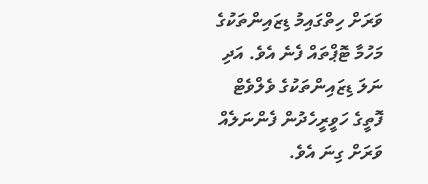ވަރަށް ހިތްގައިމު ޑިޒައިންތަކުގެ މަހުމާ ޓޮޕްތައް ފެނެ އެވެ. އަދި ނަލަ ޑިޒައިންތަކުގެ ވެލްވެޓް ފޮތީގެ ހަވީރީހެދުން ފެންނަލެއް ވަރަށް ގިނަ އެވެ.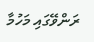ރަންވޭގައި މަހުމާ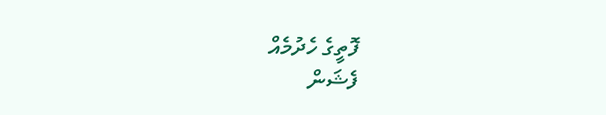ފޮތީގެ ހެދުމެއް
ފެޝަން